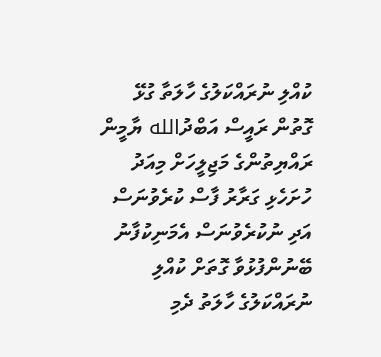ކުއްލި ނުރައްކަލުގެ ހާލަތާ ގުޅޭ ގޮތުން ރައީސް އަބްދުالله ޔާމީން ރައްޔިތުންގެ މަޖިލީހަށް މިއަދު ހުށަހެޅި ގަރާރު ފާސް ކުރެވުނަސް އަދި ނުކުރެވުނަސް އެމަނިކުފާނު ބޭނުންފުޅުވާ ގޮތަށް ކުއްލި ނުރައްކަލުގެ ހާލަތު ދެމި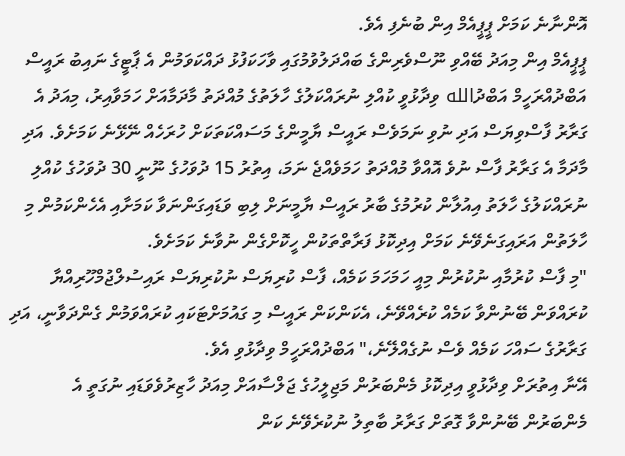އޮންނާނެ ކަމަށް ޕީޕީއެމް އިން ބުނެފި އެވެ.
ޕީޕީއެމް އިން މިއަދު ބޭއްވި ނޫސްވެރިންގެ ބައްދަލުވުމުގައި ވާހަކަފުޅު ދައްކަވަމުން އެ ޕާޓީގެ ނައިބު ރައީސް އަބްދުއްރަހީމް އަބްދުالله ވިދާޅުވީ ކުއްލި ނުރައްކަލުގެ ހާލަތުގެ މުއްދަތު މާދަމާއަށް ހަމަވާއިރު، މިއަދު އެ ގަރާރު ފާސްވިޔަސް އަދި ނުވި ނަމަވެސް ރައީސް ޔާމީންގެ މަސައްކަތަކަށް ހުރަހެއް ނޭޅޭނެ ކަމަށެވެ. އަދި މާދަމާ އެ ގަރާރު ފާސް ނުވެ އޮއްވާ މުއްދަތު ހަމަވެއްޖެ ނަމަ، އިތުރު 15 ދުވަހުގެ ނޫނީ 30 ދުވަހުގެ ކުއްލި ނުރައްކަލުގެ ހާލަތު އިއުލާން ކުރުމުގެ ބާރު ރައީސް ޔާމީނަށް ލިބި ވަޑައިގަންނަވާ ކަމަށާއި އެހެންކަމުން މި ހާލަތުން އަރައިގަނެވޭނެ ކަމަށް އިދިކޮޅު ފަރާތްތަކުން ހީކޮށްގެން ނުވާނެ ކަމަށެވެ.
"މި ފާސް ކުރުމާއި ނުކުރުން މިއީ ހަމަހަމަ ކަމެއް، ފާސް ކުރިޔަސް ނުކުރިޔަސް ރައިސުލްޖުމްހޫރިއްޔާ ކުރައްވަން ބޭނުންވާ ކަމެއް ކުރެއްވޭނެ، އެކަންކަން ރައީސް މި ގައުމަށްޓަކައި ކުރައްވަމުން ގެންދަވާނީ، އަދި ގަރާރުގެ ސައްހަ ކަމެއް ވެސް ނުގެއްލޭނެ،" އަބްދުއްރަހީމް ވިދާޅުވި އެވެ.
އޭނާ އިތުރަށް ވިދާޅުވީ އިދިކޮޅު މެންބަރުން މަޖިލީހުގެ ޖަލްސާއަށް މިއަދު ހާޒިރުވެވަޑައި ނުގަތީ އެ މެންބަރުން ބޭނުންވާ ގޮތަށް ގަރާރު ބާތިލު ނުކުރެވޭނެ ކަން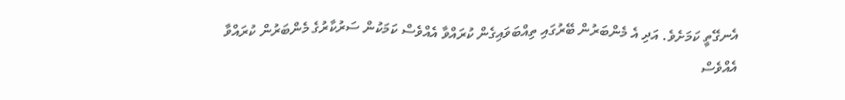އެނގޭތީ ކަމަށެވެ. އަދި އެ މެންބަރުން ބޭރުގައި ތިއްބަވައިގެން ކުރައްވާ އެއްވެސް ކަމަކުން ސަރުކާރުގެ މެންބަރުން ކުރައްވާ އެއްވެސް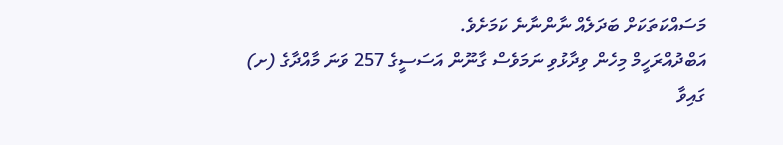މަސައްކަތަކަށް ބަދަލެއް ނާންނާނެ ކަމަށެވެ.
އަބްދުއްރަހީމް މިހެން ވިދާޅުވި ނަމަވެސް ގާނޫން އަސަސީގެ 257 ވަނަ މާއްދާގެ (ށ) ގައިވާ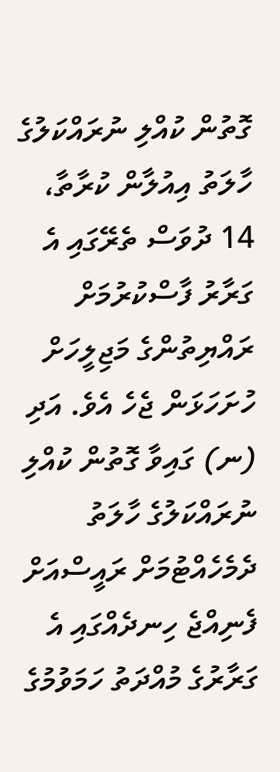ގޮތުން ކުއްލި ނުރައްކަލުގެ ހާލަތު އިއުލާން ކުރާތާ، 14 ދުވަސް ތެރޭގައި އެ ގަރާރު ފާސްކުރުމަށް ރައްޔިތުންގެ މަޖިލީހަށް ހުށަހަޅަން ޖެހެ އެވެ. އަދި (ނ) ގައިވާ ގޮތުން ކުއްލި ނުރައްކަލުގެ ހާލަތު ދެމެހެއްޓުމަށް ރައީސްއަށް ފެނިއްޖެ ހިނދެއްގައި އެ ގަރާރުގެ މުއްދަތު ހަމަވުމުގެ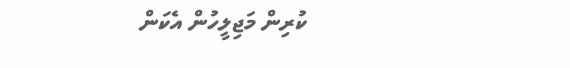ކުރިން މަޖިލީހުން އެކަން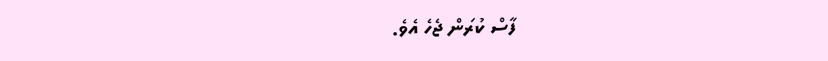ފާސް ކުރަން ޖެހެ އެވެ.